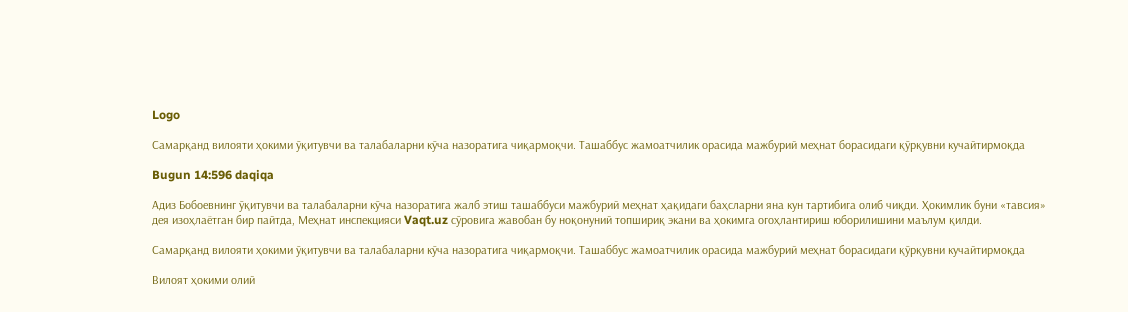Logo

Самарқанд вилояти ҳокими ўқитувчи ва талабаларни кўча назоратига чиқармоқчи. Ташаббус жамоатчилик орасида мажбурий меҳнат борасидаги қўрқувни кучайтирмоқда

Bugun 14:596 daqiqa

Адиз Бобоевнинг ўқитувчи ва талабаларни кўча назоратига жалб этиш ташаббуси мажбурий меҳнат ҳақидаги баҳсларни яна кун тартибига олиб чиқди. Ҳокимлик буни «тавсия» дея изоҳлаётган бир пайтда, Меҳнат инспекцияси Vaqt.uz сўровига жавобан бу ноқонуний топшириқ экани ва ҳокимга огоҳлантириш юборилишини маълум қилди.

Самарқанд вилояти ҳокими ўқитувчи ва талабаларни кўча назоратига чиқармоқчи. Ташаббус жамоатчилик орасида мажбурий меҳнат борасидаги қўрқувни кучайтирмоқда

Вилоят ҳокими олий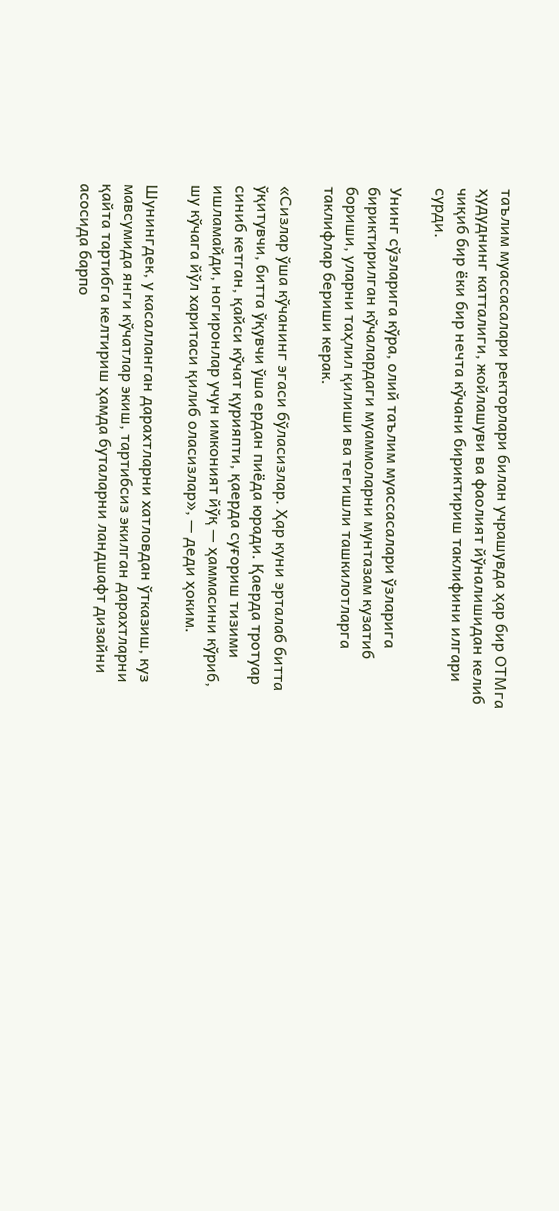таълим муассасалари ректорлари билан учрашувда ҳар бир ОТМга ҳудуднинг катталиги, жойлашуви ва фаолият йўналишидан келиб чиқиб бир ёки бир нечта кўчани бириктириш таклифини илгари сурди.

Унинг сўзларига кўра, олий таълим муассасалари ўзларига бириктирилган кўчалардаги муаммоларни мунтазам кузатиб бориши, уларни таҳлил қилиши ва тегишли ташкилотларга таклифлар бериши керак.

«Сизлар ўша кўчанинг эгаси бўласизлар. Ҳар куни эрталаб битта ўқитувчи, битта ўқувчи ўша ердан пиёда юради. Қаерда тротуар синиб кетган, қайси кўчат қурияпти, қаерда суғориш тизими ишламайди, ногиронлар учун имконият йўқ — ҳаммасини кўриб, шу кўчага йўл харитаси қилиб оласизлар», — деди ҳоким.

Шунингдек, у касалланган дарахтларни хатловдан ўтказиш, куз мавсумида янги кўчатлар экиш, тартибсиз экилган дарахтларни қайта тартибга келтириш ҳамда буталарни ландшафт дизайни асосида барпо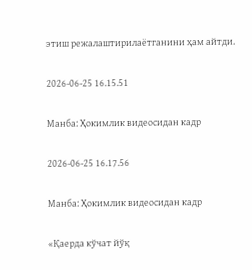этиш режалаштирилаётганини ҳам айтди.

2026-06-25 16.15.51

Манба: Ҳокимлик видеосидан кадр

2026-06-25 16.17.56

Манба: Ҳокимлик видеосидан кадр

«Қаерда кўчат йўқ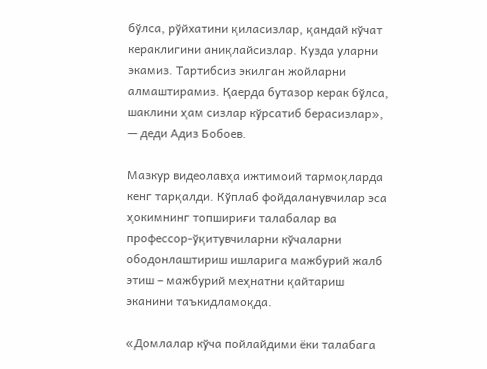бўлса, рўйхатини қиласизлар, қандай кўчат кераклигини аниқлайсизлар. Кузда уларни экамиз. Тартибсиз экилган жойларни алмаштирамиз. Қаерда бутазор керак бўлса, шаклини ҳам сизлар кўрсатиб берасизлар», — деди Адиз Бобоев.

Мазкур видеолавҳа ижтимоий тармоқларда кенг тарқалди. Кўплаб фойдаланувчилар эса ҳокимнинг топшириғи талабалар ва профессор-ўқитувчиларни кўчаларни ободонлаштириш ишларига мажбурий жалб этиш – мажбурий меҳнатни қайтариш эканини таъкидламоқда.

«Домлалар кўча пойлайдими ёки талабага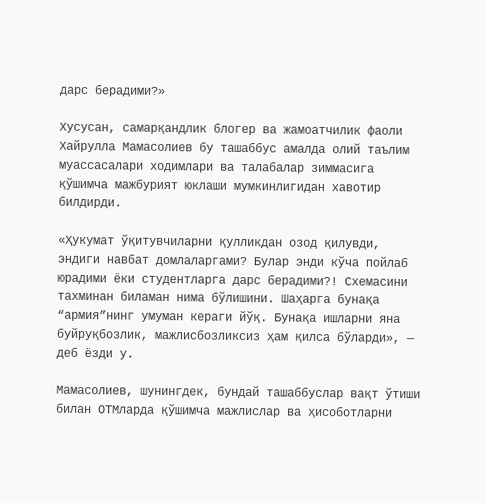дарс берадими?»

Хусусан, самарқандлик блогер ва жамоатчилик фаоли Хайрулла Мамасолиев бу ташаббус амалда олий таълим муассасалари ходимлари ва талабалар зиммасига қўшимча мажбурият юклаши мумкинлигидан хавотир билдирди.

«Ҳукумат ўқитувчиларни қулликдан озод қилувди, эндиги навбат домлаларгами? Булар энди кўча пойлаб юрадими ёки студентларга дарс берадими?! Схемасини тахминан биламан нима бўлишини. Шаҳарга бунақа “армия”нинг умуман кераги йўқ. Бунақа ишларни яна буйруқбозлик, мажлисбозликсиз ҳам қилса бўларди», — деб ёзди у.

Мамасолиев, шунингдек, бундай ташаббуслар вақт ўтиши билан ОТМларда қўшимча мажлислар ва ҳисоботларни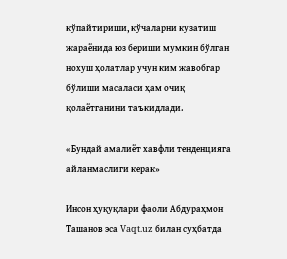кўпайтириши, кўчаларни кузатиш жараёнида юз бериши мумкин бўлган нохуш ҳолатлар учун ким жавобгар бўлиши масаласи ҳам очиқ қолаётганини таъкидлади.

«Бундай амалиёт хавфли тенденцияга айланмаслиги керак»

Инсон ҳуқуқлари фаоли Абдураҳмон Ташанов эса Vaqt.uz билан суҳбатда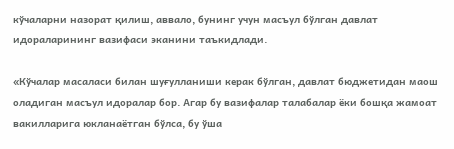кўчаларни назорат қилиш, аввало, бунинг учун масъул бўлган давлат идораларининг вазифаси эканини таъкидлади.

«Кўчалар масаласи билан шуғулланиши керак бўлган, давлат бюджетидан маош оладиган масъул идоралар бор. Агар бу вазифалар талабалар ёки бошқа жамоат вакилларига юкланаётган бўлса, бу ўша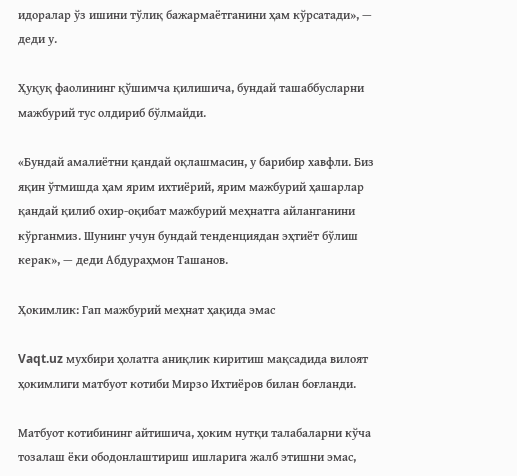идоралар ўз ишини тўлиқ бажармаётганини ҳам кўрсатади», — деди у.

Ҳуқуқ фаолининг қўшимча қилишича, бундай ташаббусларни мажбурий тус олдириб бўлмайди.

«Бундай амалиётни қандай оқлашмасин, у барибир хавфли. Биз яқин ўтмишда ҳам ярим ихтиёрий, ярим мажбурий ҳашарлар қандай қилиб охир-оқибат мажбурий меҳнатга айланганини кўрганмиз. Шунинг учун бундай тенденциядан эҳтиёт бўлиш керак», — деди Абдураҳмон Ташанов.

Ҳокимлик: Гап мажбурий меҳнат ҳақида эмас

Vaqt.uz мухбири ҳолатга аниқлик киритиш мақсадида вилоят ҳокимлиги матбуот котиби Мирзо Ихтиёров билан боғланди.

Матбуот котибининг айтишича, ҳоким нутқи талабаларни кўча тозалаш ёки ободонлаштириш ишларига жалб этишни эмас,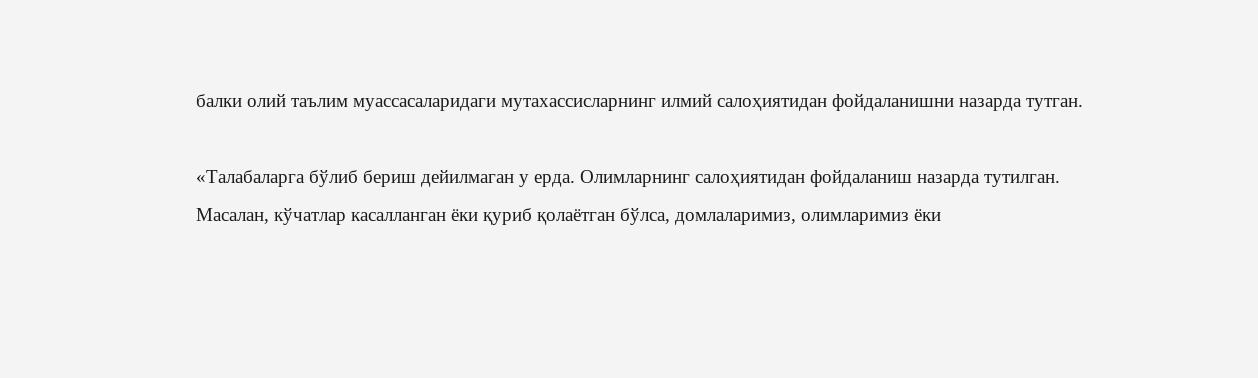балки олий таълим муассасаларидаги мутахассисларнинг илмий салоҳиятидан фойдаланишни назарда тутган.

«Талабаларга бўлиб бериш дейилмаган у ерда. Олимларнинг салоҳиятидан фойдаланиш назарда тутилган. Масалан, кўчатлар касалланган ёки қуриб қолаётган бўлса, домлаларимиз, олимларимиз ёки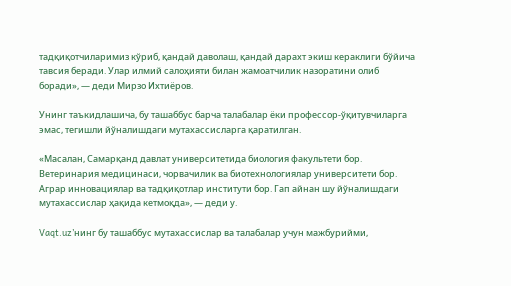тадқиқотчиларимиз кўриб, қандай даволаш, қандай дарахт экиш кераклиги бўйича тавсия беради. Улар илмий салоҳияти билан жамоатчилик назоратини олиб боради», — деди Мирзо Ихтиёров.

Унинг таъкидлашича, бу ташаббус барча талабалар ёки профессор-ўқитувчиларга эмас, тегишли йўналишдаги мутахассисларга қаратилган.

«Масалан, Самарқанд давлат университетида биология факультети бор. Ветеринария медицинаси, чорвачилик ва биотехнологиялар университети бор. Аграр инновациялар ва тадқиқотлар институти бор. Гап айнан шу йўналишдаги мутахассислар ҳақида кетмоқда», — деди у.

Vaqt.uz’нинг бу ташаббус мутахассислар ва талабалар учун мажбурийми,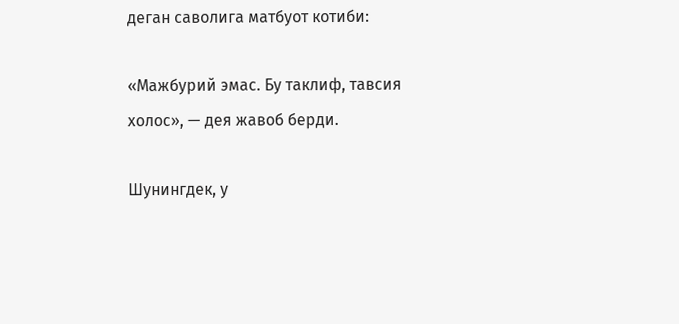деган саволига матбуот котиби:

«Мажбурий эмас. Бу таклиф, тавсия холос», — дея жавоб берди.

Шунингдек, у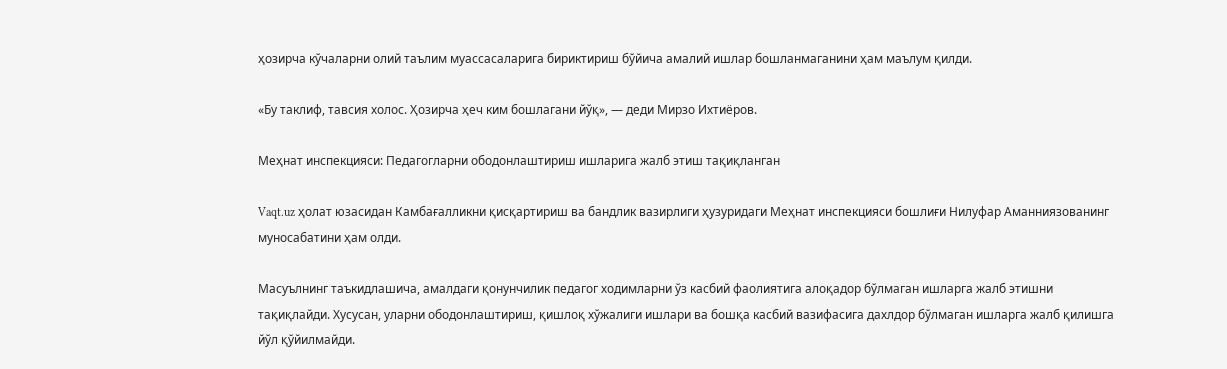ҳозирча кўчаларни олий таълим муассасаларига бириктириш бўйича амалий ишлар бошланмаганини ҳам маълум қилди.

«Бу таклиф, тавсия холос. Ҳозирча ҳеч ким бошлагани йўқ», — деди Мирзо Ихтиёров.

Меҳнат инспекцияси: Педагогларни ободонлаштириш ишларига жалб этиш тақиқланган

Vaqt.uz ҳолат юзасидан Камбағалликни қисқартириш ва бандлик вазирлиги ҳузуридаги Меҳнат инспекцияси бошлиғи Нилуфар Аманниязованинг муносабатини ҳам олди.

Масуълнинг таъкидлашича, амалдаги қонунчилик педагог ходимларни ўз касбий фаолиятига алоқадор бўлмаган ишларга жалб этишни тақиқлайди. Хусусан, уларни ободонлаштириш, қишлоқ хўжалиги ишлари ва бошқа касбий вазифасига дахлдор бўлмаган ишларга жалб қилишга йўл қўйилмайди.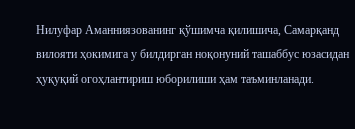Нилуфар Аманниязованинг қўшимча қилишича, Самарқанд вилояти ҳокимига у билдирган ноқонуний ташаббус юзасидан ҳуқуқий огоҳлантириш юборилиши ҳам таъминланади.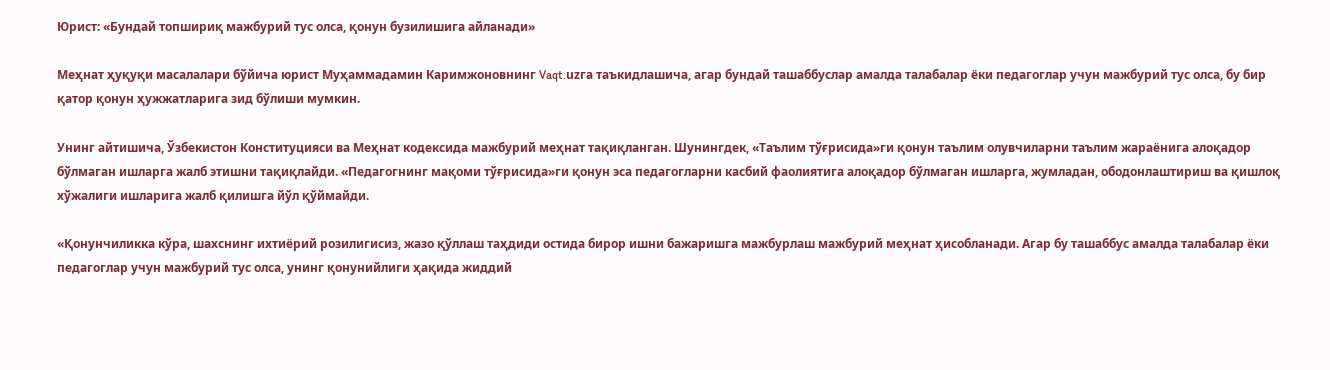Юрист: «Бундай топшириқ мажбурий тус олса, қонун бузилишига айланади»

Mеҳнат ҳуқуқи масалалари бўйича юрист Муҳаммадамин Каримжоновнинг Vaqt.uzга таъкидлашича, агар бундай ташаббуслар амалда талабалар ёки педагоглар учун мажбурий тус олса, бу бир қатор қонун ҳужжатларига зид бўлиши мумкин.

Унинг айтишича, Ўзбекистон Конституцияси ва Меҳнат кодексида мажбурий меҳнат тақиқланган. Шунингдек, «Таълим тўғрисида»ги қонун таълим олувчиларни таълим жараёнига алоқадор бўлмаган ишларга жалб этишни тақиқлайди. «Педагогнинг мақоми тўғрисида»ги қонун эса педагогларни касбий фаолиятига алоқадор бўлмаган ишларга, жумладан, ободонлаштириш ва қишлоқ хўжалиги ишларига жалб қилишга йўл қўймайди.

«Қонунчиликка кўра, шахснинг ихтиёрий розилигисиз, жазо қўллаш таҳдиди остида бирор ишни бажаришга мажбурлаш мажбурий меҳнат ҳисобланади. Агар бу ташаббус амалда талабалар ёки педагоглар учун мажбурий тус олса, унинг қонунийлиги ҳақида жиддий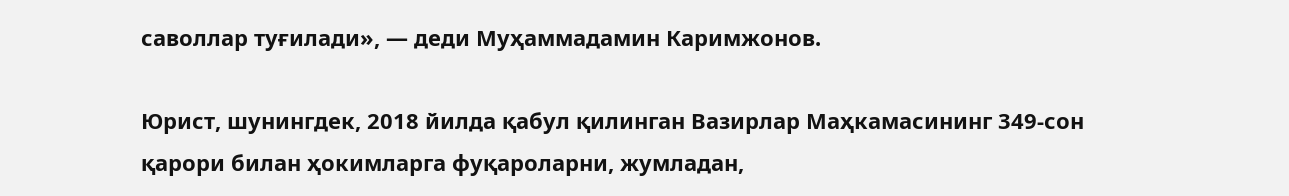саволлар туғилади», — деди Муҳаммадамин Каримжонов.

Юрист, шунингдек, 2018 йилда қабул қилинган Вазирлар Маҳкамасининг 349-сон қарори билан ҳокимларга фуқароларни, жумладан,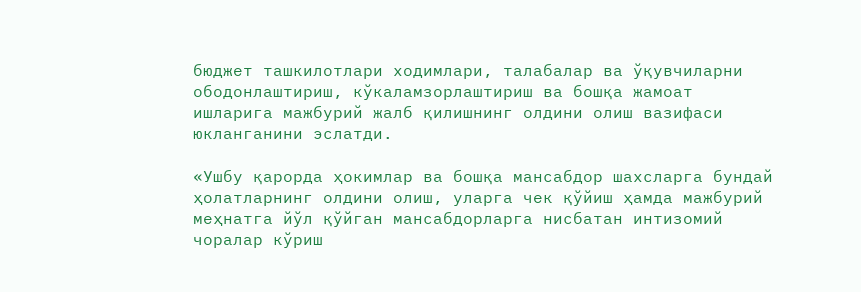бюджет ташкилотлари ходимлари, талабалар ва ўқувчиларни ободонлаштириш, кўкаламзорлаштириш ва бошқа жамоат ишларига мажбурий жалб қилишнинг олдини олиш вазифаси юкланганини эслатди.

«Ушбу қарорда ҳокимлар ва бошқа мансабдор шахсларга бундай ҳолатларнинг олдини олиш, уларга чек қўйиш ҳамда мажбурий меҳнатга йўл қўйган мансабдорларга нисбатан интизомий чоралар кўриш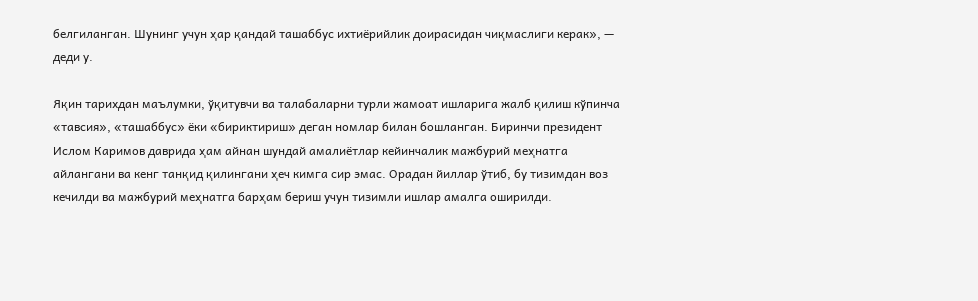белгиланган. Шунинг учун ҳар қандай ташаббус ихтиёрийлик доирасидан чиқмаслиги керак», — деди у.

Яқин тарихдан маълумки, ўқитувчи ва талабаларни турли жамоат ишларига жалб қилиш кўпинча «тавсия», «ташаббус» ёки «бириктириш» деган номлар билан бошланган. Биринчи президент Ислом Каримов даврида ҳам айнан шундай амалиётлар кейинчалик мажбурий меҳнатга айлангани ва кенг танқид қилингани ҳеч кимга сир эмас. Орадан йиллар ўтиб, бу тизимдан воз кечилди ва мажбурий меҳнатга барҳам бериш учун тизимли ишлар амалга оширилди.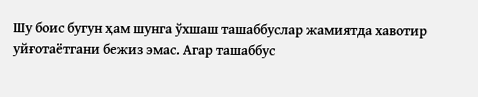Шу боис бугун ҳам шунга ўхшаш ташаббуслар жамиятда хавотир уйғотаётгани бежиз эмас. Агар ташаббус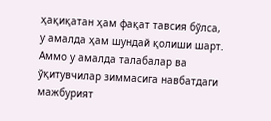ҳақиқатан ҳам фақат тавсия бўлса, у амалда ҳам шундай қолиши шарт. Аммо у амалда талабалар ва ўқитувчилар зиммасига навбатдаги мажбурият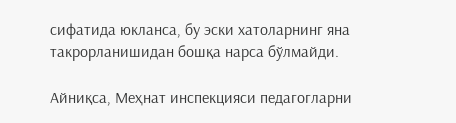сифатида юкланса, бу эски хатоларнинг яна такрорланишидан бошқа нарса бўлмайди.

Айниқса, Меҳнат инспекцияси педагогларни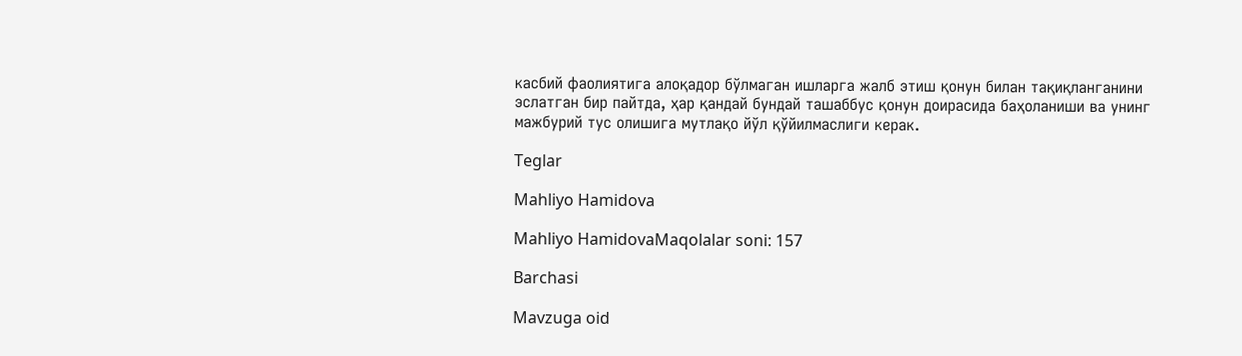касбий фаолиятига алоқадор бўлмаган ишларга жалб этиш қонун билан тақиқланганини эслатган бир пайтда, ҳар қандай бундай ташаббус қонун доирасида баҳоланиши ва унинг мажбурий тус олишига мутлақо йўл қўйилмаслиги керак.

Teglar

Mahliyo Hamidova

Mahliyo HamidovaMaqolalar soni: 157

Barchasi

Mavzuga oid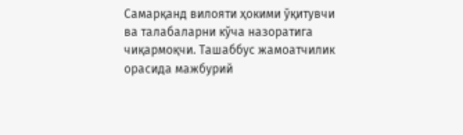Самарқанд вилояти ҳокими ўқитувчи ва талабаларни кўча назоратига чиқармоқчи. Ташаббус жамоатчилик орасида мажбурий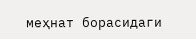меҳнат борасидаги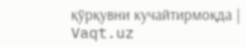қўрқувни кучайтирмоқда | Vaqt.uz